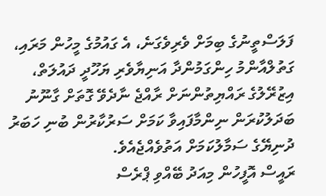ފަލަސްތީނުގެ ބިމަށް ވެރިވެގަނެ، އެ ގައުމުގެ މީހުން މަރައި، ގަތުލްއާންމު ހިންގަމުންދާ އަނިޔާވެރި ޔަހޫދީ ދައުލަތް، އިޒުރޭލުގެ ރައްޔިތުންނަށް ރާއްޖެ ނާދެވޭ ގޮތަށް ގާނޫނު ބަދަލުކުރަން ނިންމާފައިވާ ކަމަށް ސަރުކާރުން ބުނި ހަބަރު ދުނިޔޭގެ ސަމާލުކަމަށް އަތުވެއްޖެއެވެ.
ރައީސް އޮފީހުން މިއަދު ބޭއްވި ޕްރެސް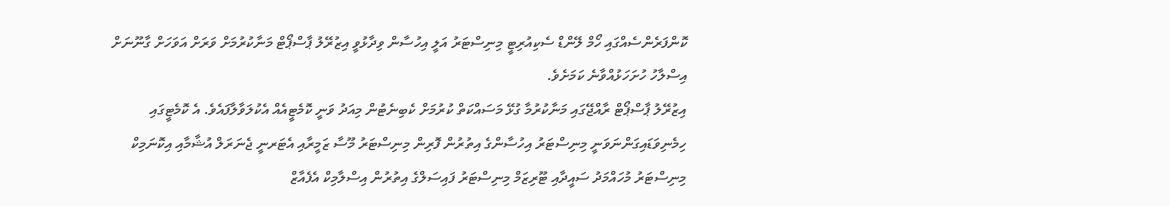ކޮންފަރެންސެއްގައި ހޯމް ލޭންޑް ސެކިއުރިޓީ މިނިސްޓަރު އަލީ އިހުސާން ވިދާޅުވީ އިޒުރޭލު ޕާސްޕޯޓް މަނާކުރުމަށް ވަރަށް އަވަހަށް ގާނޫނަށް އިސްލާހު ހުށަހަޅުއްވާނެ ކަމަށެވެ.
އިޒުރޭލު ޕާސްޕޯޓް ރާއްޖޭގައި މަނާކުރުމާ ގުޅޭ މަސައްކަތް ކުރުމަށް ކެބިނެޓުން މިއަދު ވަނީ ކޮމެޓީއެއް އެކުލަވާލާފައެވެ. އެ ކޮމެޓީގައި ހިމެނިވަޑައިގަންނަވަނީ މިނިސްޓަރު އިހުސާންގެ އިތުރުން ފޮރިން މިނިސްޓަރު މޫސާ ޒަމީރާއި އެޓަރނީ ޖެނަރަލް އުޝާމާއި އިކޮނަމިކް މިނިސްޓަރު މުހައްމަދު ސައީދާއި ޓޫރިޒަމް މިނިސްޓަރު ފައިސަލްގެ އިތުރުން އިސްލާމިކް އެފެއާޒް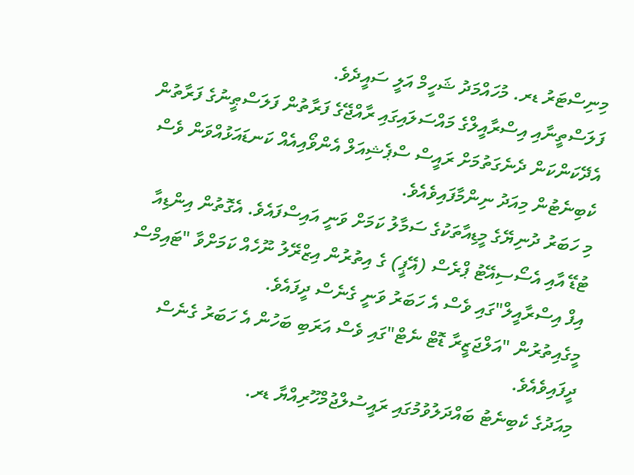މިނިސްޓަރު ޑރ. މުހައްމަދު ޝަހީމް އަލީ ސައީދެވެ.
ފަލަސްތީނާއި އިސްރާއީލްގެ މައްސަލައިގައި ރާއްޖޭގެ ފަރާތުން ފަލަސްޠީނުގެ ފަރާތުން އެދޭކަންކަން ދެނެގަތުމަށް ރައީސް ސްޕެޝިއަލް އެންވޯއިއެއް ކަނޑައަޅުއްވަން ވެސް ކެބިނެޓުން މިއަދު ނިންމާފައިވެއެވެ.
މި ހަބަރު ދުނިޔޭގެ މީޑިއާތަކުގެ ސަމާލު ކަމަށް ވަނީ އައިސްފައެވެ. އެގޮތުން އިންޑިއާ ޓުޑޭ އާއި އެސޯސިއޭޓު ޕްރެސް (އޭޕީ) ގެ އިތުރުން އިޒްރޭލު ނޫހެއް ކަމަށްވާ "ޓައިމްސް އިފް އިސްރާއީލް"ގައި ވެސް އެ ހަބަރު ވަނީ ގެނެސް ދީފައެވެ.
މީގެއިތުރުން "އަލްޖަޒީރާ ޑޮޓް ނެޓް"ގައި ވެސް އަރަބި ބަހުން އެ ހަބަރު ގެނެސް ދީފައިވެއެވެ.
މިއަދުގެ ކެބިނެޓު ބައްދަލުވުމުގައި ރައީސުލްޖުމްހޫރިއްޔާ ޑރ.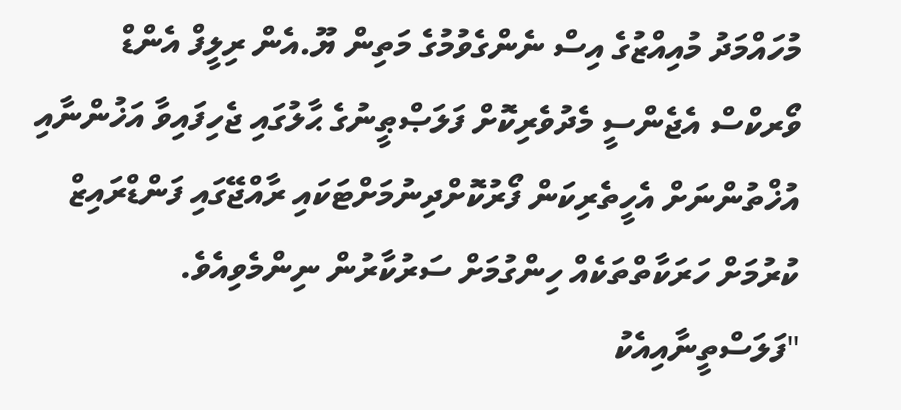މުހައްމަދު މުއިއްޒުގެ އިސް ނެންގެވުމުގެ މަތިން ޔޫ.އެން ރިލީފް އެންޑް ވޯރކްސް އެޖެންސީ މެދުވެރިކޮށް ފަލަޞްޠީނުގެ ޙާލުގައި ޖެހިފައިވާ އަޚުންނާއި އުޚްތުންނަށް އެހީތެރިކަން ފޯރުކޮށްދިނުމަށްޓަކައި ރާއްޖޭގައި ފަންޑްރައިޒް ކުރުމަށް ހަރަކާތްތަކެއް ހިންގުމަށް ސަރުކާރުން ނިންމެވިއެވެ.
"ފަލަސްތީނާއިއެކު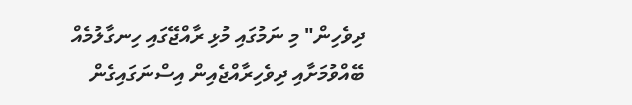ދިވެހިން" މި ނަމުގައި މުޅި ރާއްޖޭގައި ހިނގާލުމެއް ބޭއްވުމަށާއި ދިވެހިރާއްޖެއިން އިސްނަގައިގެން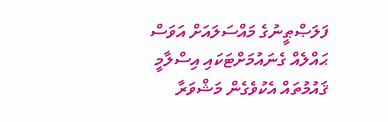ފަލަޞްޠީނުގެ މައްސަލައަށް އަވަސް ޙައްލެއް ގެނައުމަށްޓަކައި އިސްލާމީ ޤައުމުތައް އެކުވެގެން މަޝްވަރާ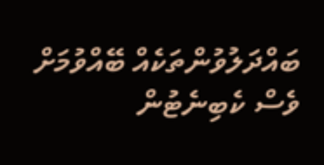ބައްދަލުވުންތަކެއް ބޭއްވުމަށް ވެސް ކެބިނެޓުން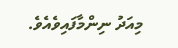މިއަދު ނިންމާފައިވެއެވެ.